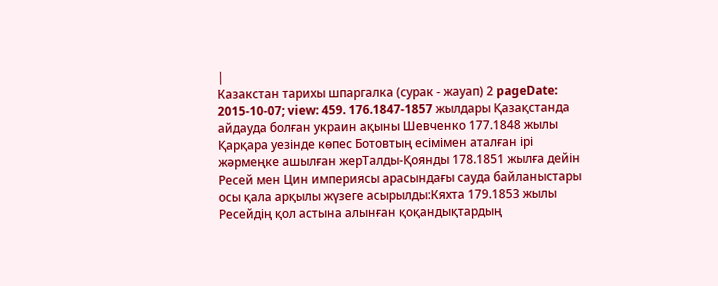|
Казакстан тарихы шпаргалка (сурак - жауап) 2 pageDate: 2015-10-07; view: 459. 176.1847-1857 жылдары Қазақстанда айдауда болған украин ақыны Шевченко 177.1848 жылы Қарқара уезінде көпес Ботовтың есімімен аталған ірі жәрмеңке ашылған жерТалды-Қоянды 178.1851 жылға дейін Ресей мен Цин империясы арасындағы сауда байланыстары осы қала арқылы жүзеге асырылды:Кяхта 179.1853 жылы Ресейдің қол астына алынған қоқандықтардың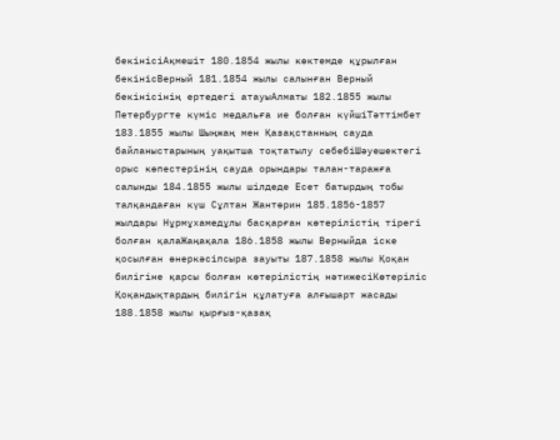бекінісіАқмешіт 180.1854 жылы көктемде құрылған бекінісВерный 181.1854 жылы салынған Верный бекінісінің ертедегі атауыАлматы 182.1855 жылы Петербургте күміс медальға ие болған күйшіТәттімбет 183.1855 жылы Шыңжаң мен Қазақстанның сауда байланыстарының уақытша тоқтатылу себебіШәуешектегі орыс көпестерінің сауда орындары талан-таражға салынды 184.1855 жылы шілдеде Есет батырдың тобы талқандаған күш Сұлтан Жантөрин 185.1856-1857 жылдары Нұрмұхамедұлы басқарған көтерілістің тірегі болған қалаЖаңақала 186.1858 жылы Верныйда іске қосылған өнеркәсіпсыра зауыты 187.1858 жылы Қоқан билігіне қарсы болған көтерілістің нәтижесіКөтеріліс Қоқандықтардың билігін құлатуға алғышарт жасады 188.1858 жылы қырғыз-қазақ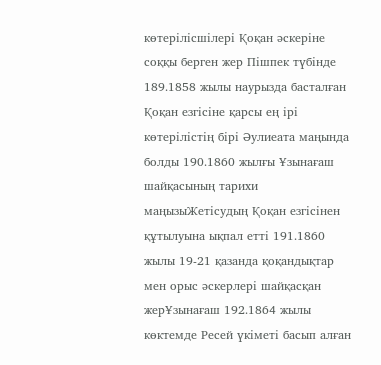көтерілісшілері Қоқан әскеріне соққы берген жер Пішпек түбінде 189.1858 жылы наурызда басталған Қоқан езгісіне қарсы ең ірі көтерілістің бірі Әулиеата маңында болды 190.1860 жылғы Ұзынағаш шайқасының тарихи маңызыЖетісудың Қоқан езгісінен құтылуына ықпал етті 191.1860 жылы 19-21 қазанда қоқандықтар мен орыс әскерлері шайқасқан жерҰзынағаш 192.1864 жылы көктемде Ресей үкіметі басып алған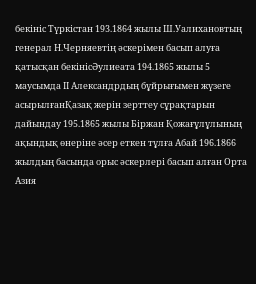бекініс Түркістан 193.1864 жылы Ш.Уалихановтың генерал Н.Черняевтің әскерімен басып алуға қатысқан бекінісӘулиеата 194.1865 жылы 5 маусымда ІІ Александрдың бұйрығымен жүзеге асырылғанҚазақ жерін зерттеу сұрақтарын дайындау 195.1865 жылы Біржан Қожағұлұлының ақындық өнеріне әсер еткен тұлға Абай 196.1866 жылдың басында орыс әскерлері басып алған Орта Азия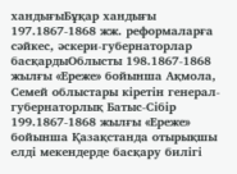хандығыБұқар хандығы 197.1867-1868 жж. реформаларға сәйкес, әскери-губернаторлар басқардыОблысты 198.1867-1868 жылғы «Ереже» бойынша Ақмола, Семей облыстары кіретін генерал-губернаторлық Батыс-Сібір 199.1867-1868 жылғы «Ереже» бойынша Қазақстанда отырықшы елді мекендерде басқару билігі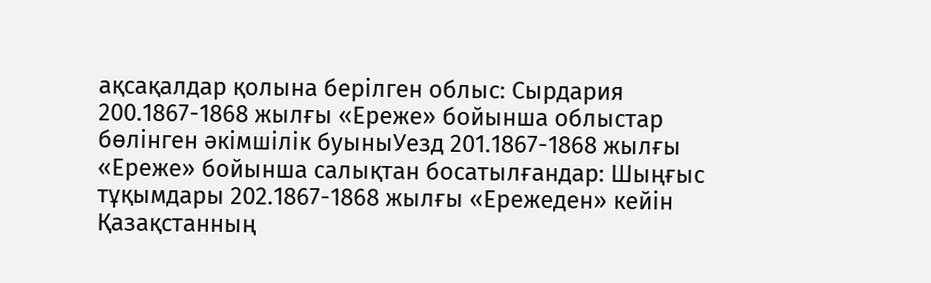ақсақалдар қолына берілген облыс: Сырдария 200.1867-1868 жылғы «Ереже» бойынша облыстар бөлінген әкімшілік буыныУезд 201.1867-1868 жылғы «Ереже» бойынша салықтан босатылғандар: Шыңғыс тұқымдары 202.1867-1868 жылғы «Ережеден» кейін Қазақстанның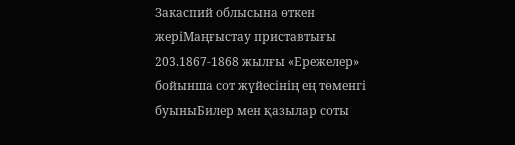Закаспий облысына өткен жеріМаңғыстау приставтығы 203.1867-1868 жылғы «Ережелер» бойынша сот жүйесінің ең төменгі буыныБилер мен қазылар соты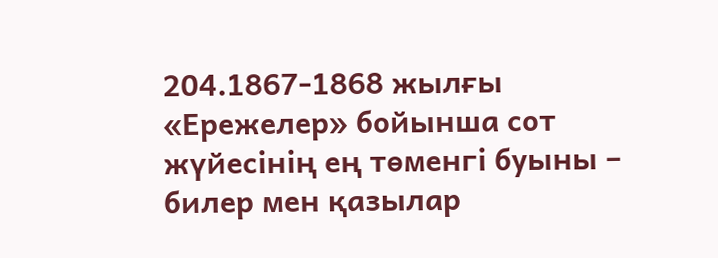204.1867-1868 жылғы «Ережелер» бойынша сот жүйесінің ең төменгі буыны – билер мен қазылар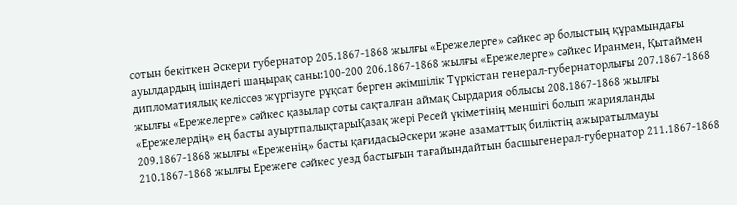сотын бекіткен Әскери губернатор 205.1867-1868 жылғы «Ережелерге» сәйкес әр болыстың құрамындағы ауылдардың ішіндегі шаңырақ саны:100-200 206.1867-1868 жылғы «Ережелерге» сәйкес Иранмен, Қытаймен дипломатиялық келіссөз жүргізуге рұқсат берген әкімшілік Түркістан генерал-губернаторлығы 207.1867-1868 жылғы «Ережелерге» сәйкес қазылар соты сақталған аймақ Сырдария облысы 208.1867-1868 жылғы «Ережелердің» ең басты ауыртпалықтарыҚазақ жері Ресей үкіметінің меншігі болып жарияланды 209.1867-1868 жылғы «Ереженің» басты қағидасыӘскери және азаматтық биліктің ажыратылмауы 210.1867-1868 жылғы Ережеге сәйкес уезд бастығын тағайындайтын басшыгенерал-губернатор 211.1867-1868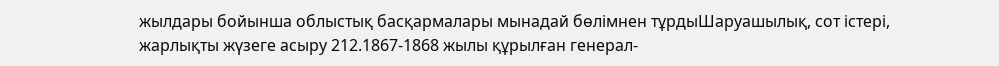жылдары бойынша облыстық басқармалары мынадай бөлімнен тұрдыШаруашылық, сот істері, жарлықты жүзеге асыру 212.1867-1868 жылы құрылған генерал-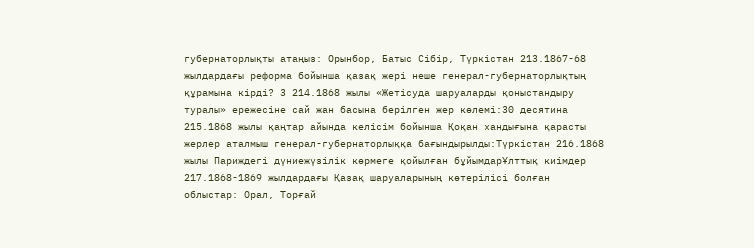губернаторлықты атаңыз: Орынбор, Батыс Сібір, Түркістан 213.1867-68 жылдардағы реформа бойынша қазақ жері неше генерал-губернаторлықтың құрамына кірді? 3 214.1868 жылы «Жетісуда шаруаларды қоныстандыру туралы» ережесіне сай жан басына берілген жер көлемі:30 десятина 215.1868 жылы қаңтар айында келісім бойынша Қоқан хандығына қарасты жерлер аталмыш генерал-губернаторлыққа бағындырылды:Түркістан 216.1868 жылы Париждегі дүниежүзілік көрмеге қойылған бұйымдарҰлттық киімдер 217.1868-1869 жылдардағы Қазақ шаруаларының көтерілісі болған облыстар: Орал, Торғай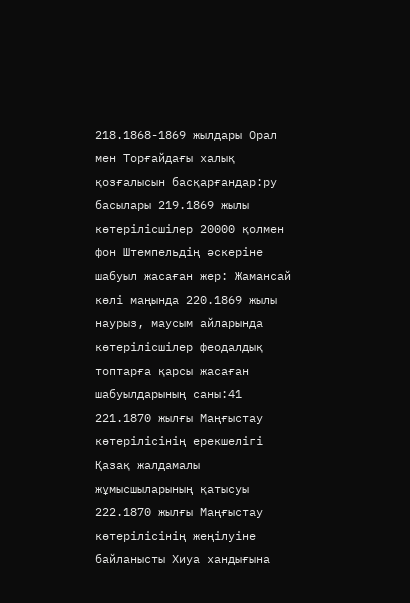218.1868-1869 жылдары Орал мен Торғайдағы халық қозғалысын басқарғандар:ру басылары 219.1869 жылы көтерілісшілер 20000 қолмен фон Штемпельдің әскеріне шабуыл жасаған жер: Жамансай көлі маңында 220.1869 жылы наурыз, маусым айларында көтерілісшілер феодалдық топтарға қарсы жасаған шабуылдарының саны:41 221.1870 жылғы Маңғыстау көтерілісінің ерекшелігі Қазақ жалдамалы жұмысшыларының қатысуы 222.1870 жылғы Маңғыстау көтерілісінің жеңілуіне байланысты Хиуа хандығына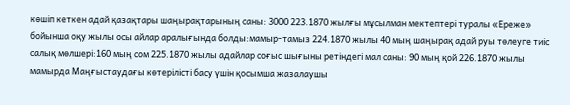көшіп кеткен адай қазақтары шаңырақтарының саны: 3000 223.1870 жылғы мұсылман мектептері туралы «Ереже» бойынша оқу жылы осы айлар аралығында болды:мамыр-тамыз 224.1870 жылы 40 мың шаңырақ адай руы төлеуге тиіс салық мөлшері:160 мың сом 225.1870 жылы адайлар соғыс шығыны ретіндегі мал саны: 90 мың қой 226.1870 жылы мамырда Маңғыстаудағы көтерілісті басу үшін қосымша жазалаушы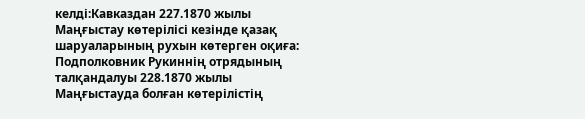келді:Кавказдан 227.1870 жылы Маңғыстау көтерілісі кезінде қазақ шаруаларының рухын көтерген оқиға: Подполковник Рукиннің отрядының талқандалуы 228.1870 жылы Маңғыстауда болған көтерілістің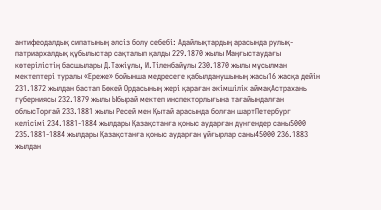антифеодалдық сипатының әлсіз болу себебі: Адайлықтардың арасында рулық-патриархалдық құбылыстар сақталып қалды 229.1870 жылы Маңғыстаудағы көтерілістің басшылары Д.Тәжіұлы, И.Тіленбайұлы 230.1870 жылы мұсылман мектептері туралы «Ереже» бойынша медресеге қабылданушының жасы16 жасқа дейін 231.1872 жылдан бастап Бөкей Ордасының жері қараған әкімшілік аймақАстрахань губерниясы 232.1879 жылы Ыбырай мектеп инспекторлығына тағайындалған облысТорғай 233.1881 жылы Ресей мен Қытай арасында болған шартПетербург келісімі 234.1881-1884 жылдары Қазақстанға қоныс аударған дүнгендер саны5000 235.1881-1884 жылдары Қазақстанға қоныс аударған ұйғырлар саны45000 236.1883 жылдан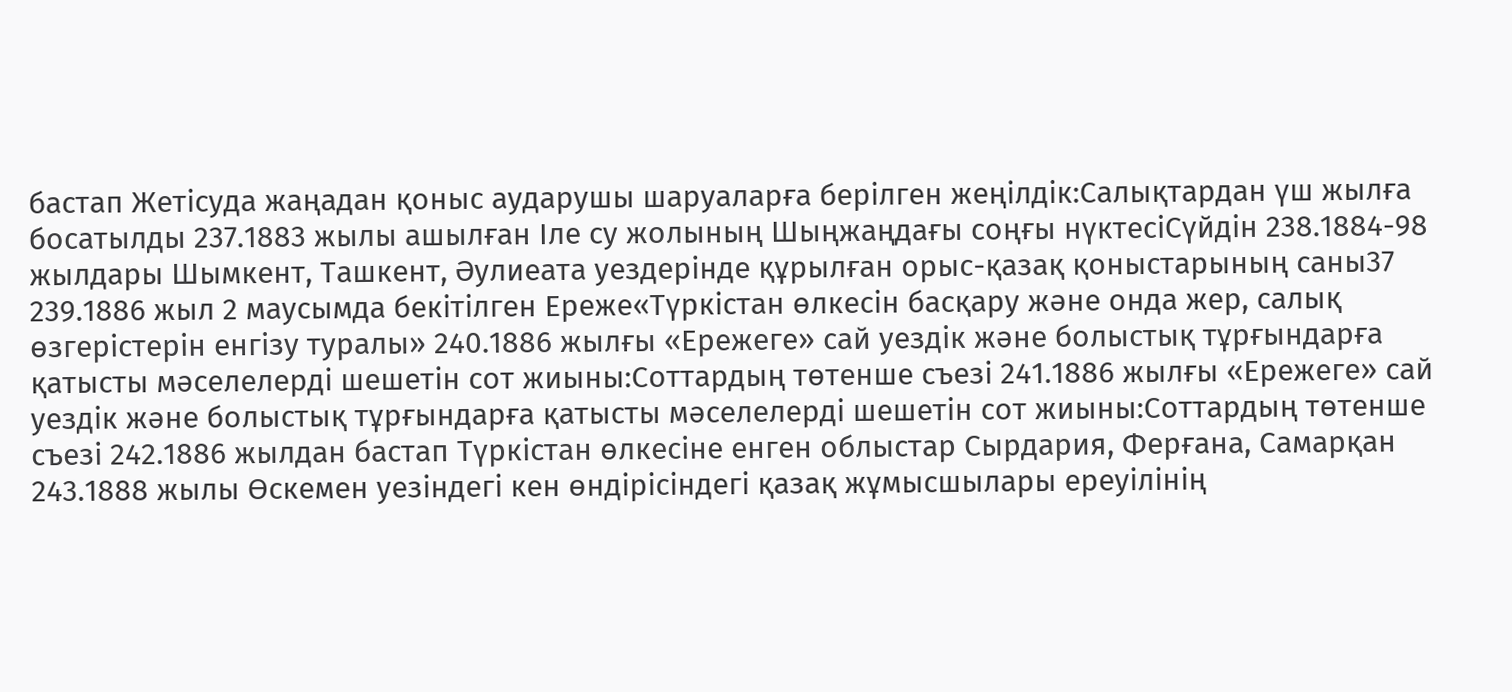бастап Жетісуда жаңадан қоныс аударушы шаруаларға берілген жеңілдік:Салықтардан үш жылға босатылды 237.1883 жылы ашылған Іле су жолының Шыңжаңдағы соңғы нүктесіСүйдін 238.1884-98 жылдары Шымкент, Ташкент, Әулиеата уездерінде құрылған орыс-қазақ қоныстарының саны37 239.1886 жыл 2 маусымда бекітілген Ереже«Түркістан өлкесін басқару және онда жер, салық өзгерістерін енгізу туралы» 240.1886 жылғы «Ережеге» сай уездік және болыстық тұрғындарға қатысты мәселелерді шешетін сот жиыны:Соттардың төтенше съезі 241.1886 жылғы «Ережеге» сай уездік және болыстық тұрғындарға қатысты мәселелерді шешетін сот жиыны:Соттардың төтенше съезі 242.1886 жылдан бастап Түркістан өлкесіне енген облыстар Сырдария, Ферғана, Самарқан 243.1888 жылы Өскемен уезіндегі кен өндірісіндегі қазақ жұмысшылары ереуілінің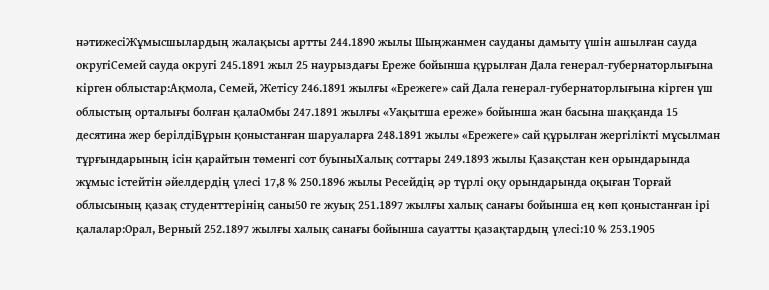нәтижесіЖұмысшылардың жалақысы артты 244.1890 жылы Шыңжанмен сауданы дамыту үшін ашылған сауда округіСемей сауда округі 245.1891 жыл 25 наурыздағы Ереже бойынша құрылған Дала генерал-губернаторлығына кірген облыстар:Ақмола, Семей, Жетісу 246.1891 жылғы «Ережеге» сай Дала генерал-губернаторлығына кірген үш облыстың орталығы болған қалаОмбы 247.1891 жылғы «Уақытша ереже» бойынша жан басына шаққанда 15 десятина жер берілдіБұрын қоныстанған шаруаларға 248.1891 жылы «Ережеге» сай құрылған жергілікті мұсылман тұрғындарының ісін қарайтын төменгі сот буыныХалық соттары 249.1893 жылы Қазақстан кен орындарында жұмыс істейтін әйелдердің үлесі 17,8 % 250.1896 жылы Ресейдің әр түрлі оқу орындарында оқыған Торғай облысының қазақ студенттерінің саны50 ге жуық 251.1897 жылғы халық санағы бойынша ең көп қоныстанған ірі қалалар:Орал, Верный 252.1897 жылғы халық санағы бойынша сауатты қазақтардың үлесі:10 % 253.1905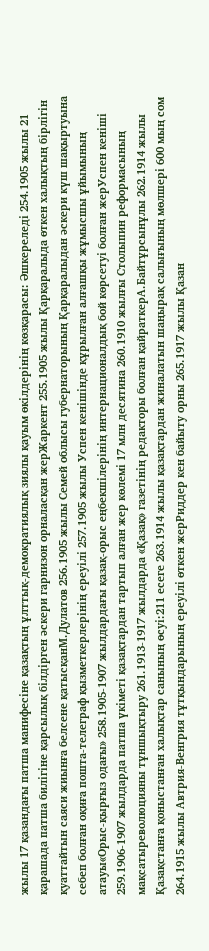жылы 17 қазандағы патша манифесіне қазақтың ұлттық-демократиялық зиялы қауым өкілдерінің көзқарасы: Әшкереледі 254.1905 жылы 21 қарашада патша билігіне қарсылық білдірген әскери гарнизон орналасқан жерЖаркент 255.1905 жылы Қарқаралыда өткен халықтың бірлігін қуаттайтын саяси жиынға белсене қатысқанМ.Дулатов 256.1905 жылы Семей облысы губернаторының Қарқаралыдан әскери күш шақыртуына себеп болған оқиға пошта-телеграф қызметкерлерінің ереуілі 257.1905 жылы Успен кенішінде құрылған алғашқы жұмысшы ұйымының атауы«Орыс-қырғыз одағы» 258.1905-1907 жылдардағы қазақ-орыс еңбекшілерінің интернационалдық бой көрсетуі болған жерУспен кеніші 259.1906-1907 жылдарда патша үкіметі қазақтардан тартып алған жер көлемі 17 млн десятина 260.1910 жылғы Столыпин реформасының мақсатыреволюцияны тұншықтыру 261.1913-1917 жылдарда «Қазақ» газетінің редакторы болған қайраткерА.Байтұрсынұлы 262.1914 жылы Қазақстанға қоныстанған халықтар санының өсуі:211 есеге 263.1914 жылы қазақтардан жиналатын шаңырақ салығының мөлшері 600 мың сом 264.1915 жылы Автрия-Венгрия тұтқындарының ереуілі өткен жерРиддер кен байыту орны 265.1917 жылы Қазан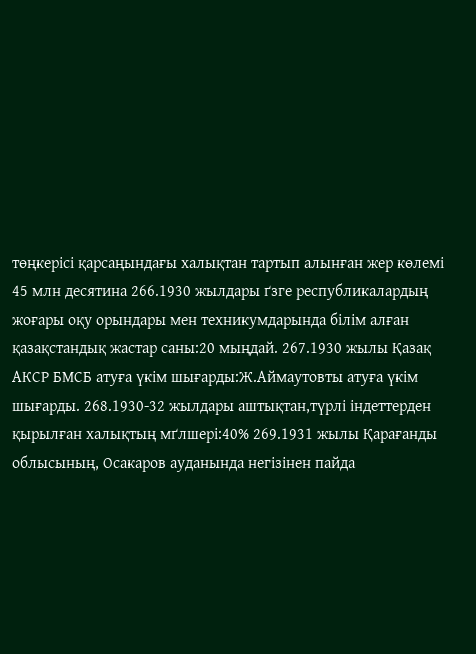төңкерісі қарсаңындағы халықтан тартып алынған жер көлемі 45 млн десятина 266.1930 жылдары ґзге республикалардың жоғары оқу орындары мен техникумдарында білім алған қазақстандық жастар саны:20 мыңдай. 267.1930 жылы Қазақ АКСР БМСБ атуға үкім шығарды:Ж.Аймаутовты атуға үкім шығарды. 268.1930-32 жылдары аштықтан,түрлі індеттерден қырылған халықтың мґлшері:40% 269.1931 жылы Қарағанды облысының, Осакаров ауданында негізінен пайда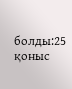болды:25 қоныс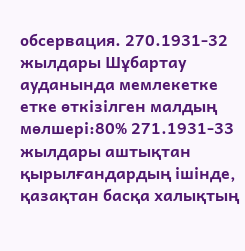обсервация. 270.1931-32 жылдары Шұбартау ауданында мемлекетке етке өткізілген малдың мөлшері:80% 271.1931-33 жылдары аштықтан қырылғандардың ішінде, қазақтан басқа халықтың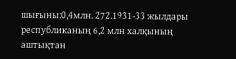шығыны:0,4млн. 272.1931-33 жылдары республиканың 6,2 млн халқының аштықтан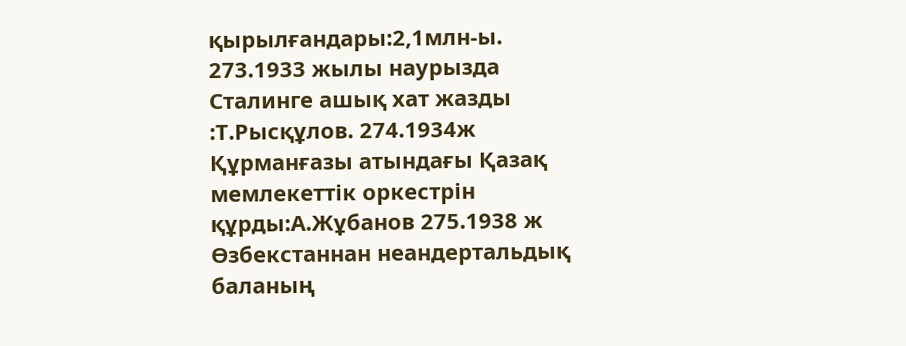қырылғандары:2,1млн-ы. 273.1933 жылы наурызда Сталинге ашық хат жазды :Т.Рысқұлов. 274.1934ж Құрманғазы атындағы Қазақ мемлекеттік оркестрін құрды:А.Жұбанов 275.1938 ж Өзбекстаннан неандертальдық баланың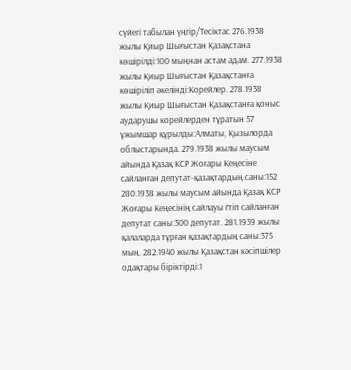сүйегі табылан үңгір/Тесіктас 276.1938 жылы Қиыр Шығыстан Қазақстана көшірілді:100 мыңнан астам адам. 277.1938 жылы Қиыр Шығыстан Қазақстанға көшіріліп әкелінді:Корейлер. 278.1938 жылы Қиыр Шығыстан Қазақстанға қоныс аударушы корейлерден тұратын 57 ұжымшар құрылды:Алматы, Қызылорда облыстарында. 279.1938 жылы маусым айында Қазақ КСР Жоғары Кеңесіне сайланған депутат-қазақтардың саны:152 280.1938 жылы маусым айында Қазақ КСР Жоғары Кеңесінің сайлауы ґтіп сайланған депутат саны:300 депутат. 281.1939 жылы қалаларда тұрған қазақтардың саны:375 мың. 282.1940 жылы Қазақстан кәсіпшілер одақтары біріктірді:1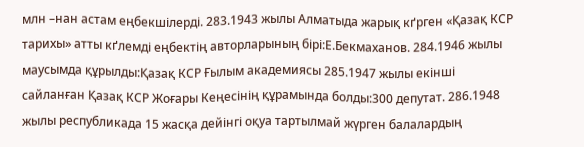млн –нан астам еңбекшілерді. 283.1943 жылы Алматыда жарық кґрген «Қазақ КСР тарихы» атты кґлемді еңбектің авторларының бірі:Е.Бекмаханов. 284.1946 жылы маусымда құрылды:Қазақ КСР Ғылым академиясы 285.1947 жылы екінші сайланған Қазақ КСР Жоғары Кеңесінің құрамында болды:300 депутат. 286.1948 жылы республикада 15 жасқа дейінгі оқуа тартылмай жүрген балалардың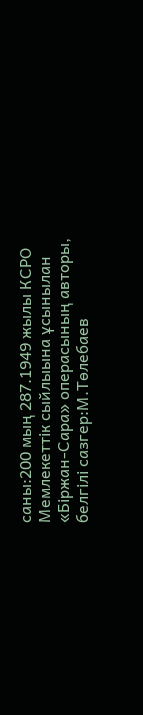саны:200 мың 287.1949 жылы КСРО Мемлекеттік сыйлыына ұсынылан «Біржан-Сара» операсының авторы, белгілі сазгер:М.Төлебаев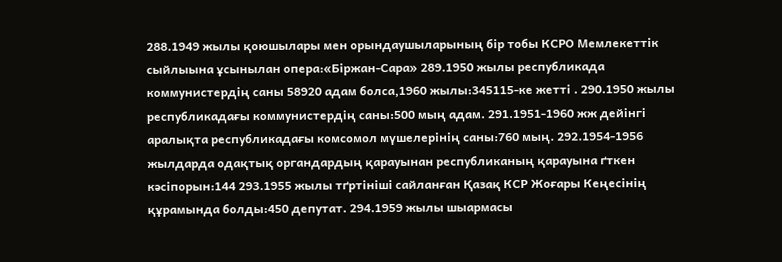288.1949 жылы қоюшылары мен орындаушыларының бір тобы КСРО Мемлекеттік сыйлыына ұсынылан опера:«Біржан-Сара» 289.1950 жылы республикада коммунистердің саны 58920 адам болса,1960 жылы:345115-ке жетті . 290.1950 жылы республикадағы коммунистердің саны:500 мың адам. 291.1951-1960 жж дейінгі аралықта республикадағы комсомол мүшелерінің саны:760 мың. 292.1954-1956 жылдарда одақтық органдардың қарауынан республиканың қарауына ґткен кәсіпорын:144 293.1955 жылы тґртініші сайланған Қазақ КСР Жоғары Кеңесінің құрамында болды:450 депутат. 294.1959 жылы шыармасы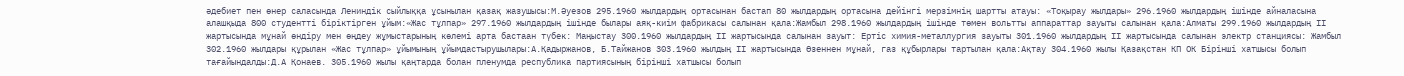әдебиет пен өнер саласында Лениндік сыйлыққа ұсынылан қазақ жазушысы:М.Әуезов 295.1960 жылдардың ортасынан бастап 80 жылдардың ортасына дейінгі мерзімнің шартты атауы: «Тоқырау жылдары» 296.1960 жылдардың ішінде айналасына алашқыда 800 студентті біріктірген ұйым:«Жас тұлпар» 297.1960 жылдардың ішінде былары аяқ-киім фабрикасы салынан қала:Жамбыл 298.1960 жылдардың ішінде төмен вольтты аппараттар зауыты салынан қала:Алматы 299.1960 жылдардың ІІ жартысында мұнай өндіру мен өңдеу жұмыстарының көлемі арта бастаан түбек: Маңыстау 300.1960 жылдардың ІІ жартысында салынан зауыт: Ертіс химия-металлургия зауыты 301.1960 жылдардың ІІ жартысында салынан электр станциясы: Жамбыл 302.1960 жылдары құрылан «Жас тұлпар» ұйымының ұйымдастырушылары:А.Қадыржанов, Б.Тайжанов 303.1960 жылдың ІІ жартысында Өзеннен мұнай, газ құбырлары тартылан қала:Ақтау 304.1960 жылы Қазақстан КП ОК Бірінші хатшысы болып тағайындалды:Д.А Қонаев. 305.1960 жылы қаңтарда болан пленумда республика партиясының бірінші хатшысы болып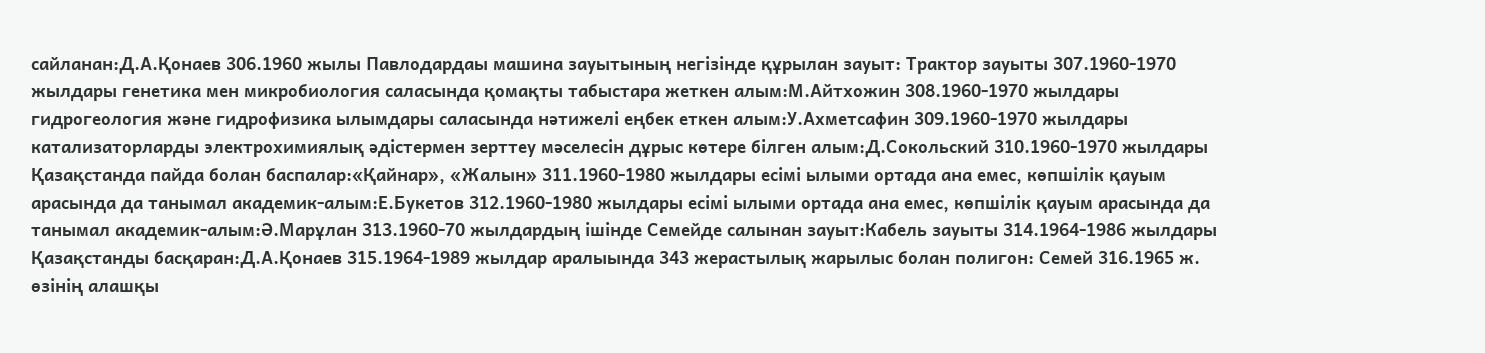сайланан:Д.А.Қонаев 306.1960 жылы Павлодардаы машина зауытының негізінде құрылан зауыт: Трактор зауыты 307.1960-1970 жылдары генетика мен микробиология саласында қомақты табыстара жеткен алым:М.Айтхожин 308.1960-1970 жылдары гидрогеология және гидрофизика ылымдары саласында нәтижелі еңбек еткен алым:У.Ахметсафин 309.1960-1970 жылдары катализаторларды электрохимиялық әдістермен зерттеу мәселесін дұрыс көтере білген алым:Д.Сокольский 310.1960-1970 жылдары Қазақстанда пайда болан баспалар:«Қайнар», «Жалын» 311.1960-1980 жылдары есімі ылыми ортада ана емес, көпшілік қауым арасында да танымал академик-алым:Е.Букетов 312.1960-1980 жылдары есімі ылыми ортада ана емес, көпшілік қауым арасында да танымал академик-алым:Ә.Марұлан 313.1960-70 жылдардың ішінде Семейде салынан зауыт:Кабель зауыты 314.1964-1986 жылдары Қазақстанды басқаран:Д.А.Қонаев 315.1964-1989 жылдар аралыында 343 жерастылық жарылыс болан полигон: Семей 316.1965 ж. өзінің алашқы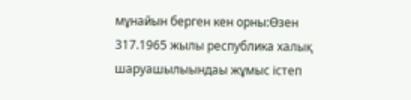мұнайын берген кен орны:Өзен 317.1965 жылы республика халық шаруашылыындаы жұмыс істеп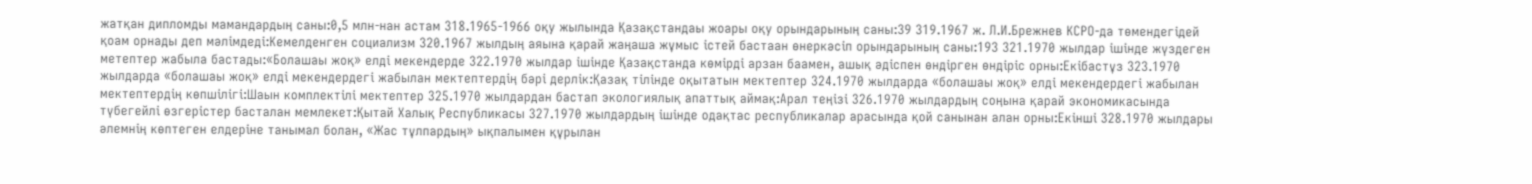жатқан дипломды мамандардың саны:0,5 млн-нан астам 318.1965-1966 оқу жылында Қазақстандаы жоары оқу орындарының саны:39 319.1967 ж. Л.И.Брежнев КСРО-да төмендегідей қоам орнады деп мәлімдеді:Кемелденген социализм 320.1967 жылдың аяына қарай жаңаша жұмыс істей бастаан өнеркәсіп орындарының саны:193 321.1970 жылдар ішінде жүздеген метептер жабыла бастады:«Болашаы жоқ» елді мекендерде 322.1970 жылдар ішінде Қазақстанда көмірді арзан баамен, ашық әдіспен өндірген өндіріс орны:Екібастұз 323.1970 жылдарда «болашаы жоқ» елді мекендердегі жабылан мектептердің бәрі дерлік:Қазақ тілінде оқытатын мектептер 324.1970 жылдарда «болашаы жоқ» елді мекендердегі жабылан мектептердің көпшілігі:Шаын комплектілі мектептер 325.1970 жылдардан бастап экологиялық апаттық аймақ:Арал теңізі 326.1970 жылдардың соңына қарай экономикасында түбегейлі өзгерістер басталан мемлекет:Қытай Халық Республикасы 327.1970 жылдардың ішінде одақтас республикалар арасында қой санынан алан орны:Екінші 328.1970 жылдары әлемнің көптеген елдеріне танымал болан, «Жас тұлпардың» ықпалымен құрылан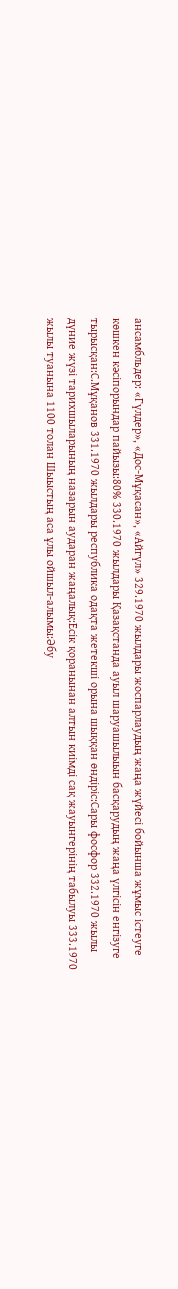ансамбльдер: «Гүлдер», «Дос-Мұқасан», «Айгүл» 329.1970 жылдары жоспарлаудың жаңа жүйесі бойынша жұмыс істеуге көшкен кәсіпорындар пайызы:80% 330.1970 жылдары Қазақстанда ауыл шаруашылыын басқарудың жаңа үлгісін енгізуге тырысқан:С.Мұқанов 331.1970 жылдары республика одақта жетекші орына шыққан өндіріс:Сары фосфор 332.1970 жылы дүние жүзі тарихшыларының назарын аударан жаңалық:Есік қоранынан алтын киімді сақ жауынгерінің табылуы 333.1970 жылы туанына 1100 толан Шыыстың аса ұлы ойшыл-алымы:Әбу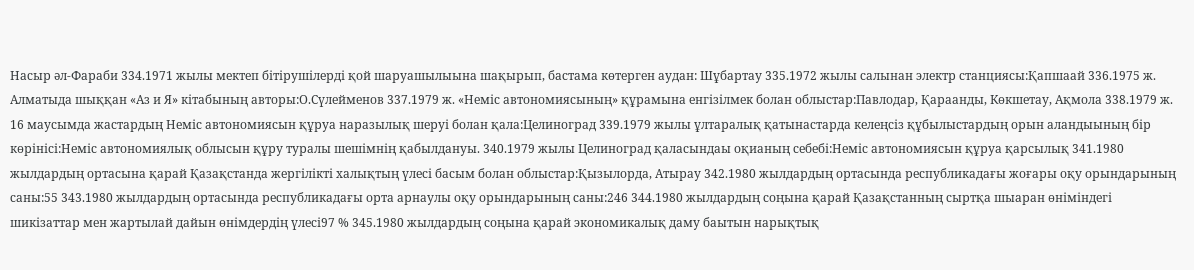Насыр әл-Фараби 334.1971 жылы мектеп бітірушілерді қой шаруашылыына шақырып, бастама көтерген аудан: Шұбартау 335.1972 жылы салынан электр станциясы:Қапшаай 336.1975 ж. Алматыда шыққан «Аз и Я» кітабының авторы:О.Сүлейменов 337.1979 ж. «Неміс автономиясының» құрамына енгізілмек болан облыстар:Павлодар, Қараанды, Көкшетау, Ақмола 338.1979 ж. 16 маусымда жастардың Неміс автономиясын құруа наразылық шеруі болан қала:Целиноград 339.1979 жылы ұлтаралық қатынастарда келеңсіз құбылыстардың орын аландыының бір көрінісі:Неміс автономиялық облысын құру туралы шешімнің қабылдануы. 340.1979 жылы Целиноград қаласындаы оқианың себебі:Неміс автономиясын құруа қарсылық 341.1980 жылдардың ортасына қарай Қазақстанда жергілікті халықтың үлесі басым болан облыстар:Қызылорда, Атырау 342.1980 жылдардың ортасында республикадағы жоғары оқу орындарының саны:55 343.1980 жылдардың ортасында республикадағы орта арнаулы оқу орындарының саны:246 344.1980 жылдардың соңына қарай Қазақстанның сыртқа шыаран өніміндегі шикізаттар мен жартылай дайын өнімдердің үлесі97 % 345.1980 жылдардың соңына қарай экономикалық даму баытын нарықтық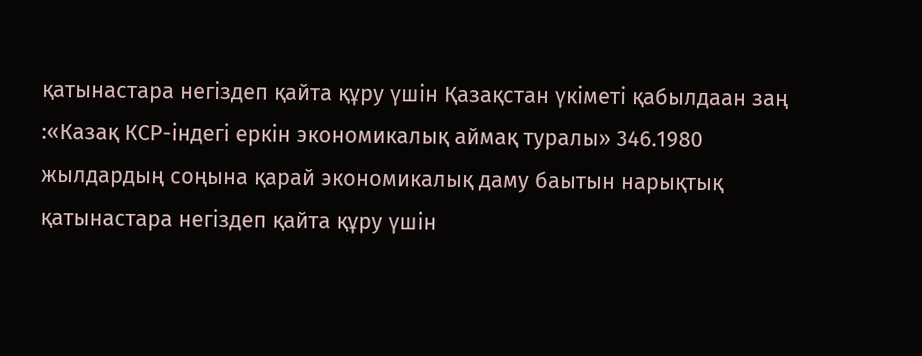қатынастара негіздеп қайта құру үшін Қазақстан үкіметі қабылдаан заң :«Казақ КСР-індегі еркін экономикалық аймақ туралы» 346.1980 жылдардың соңына қарай экономикалық даму баытын нарықтық қатынастара негіздеп қайта құру үшін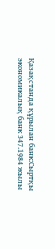Қазақстанда құрылан банк:Сыртқы экономикалық банк 347.1984 жылы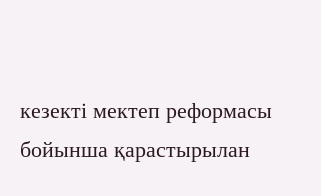кезекті мектеп реформасы бойынша қарастырылан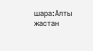шара:Алты жастан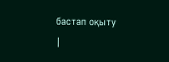бастап оқыту
|